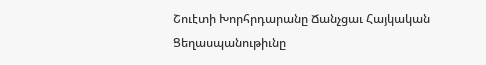Շուէտի Խորհրդարանը Ճանչցաւ Հայկական Ցեղասպանութիւնը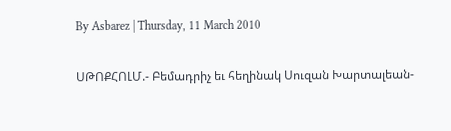By Asbarez | Thursday, 11 March 2010

ՍԹՈՔՀՈԼՄ.- Բեմադրիչ եւ հեղինակ Սուզան Խարտալեան-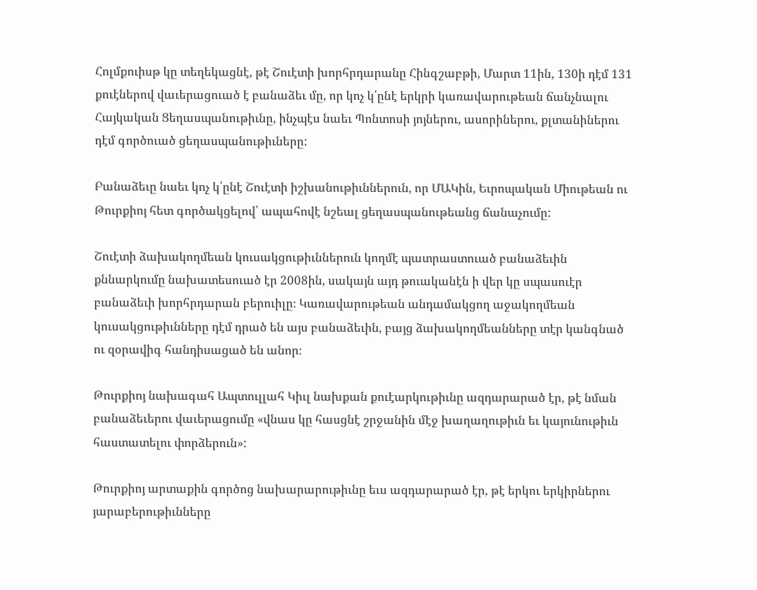Հոլմքուիսթ կը տեղեկացնէ, թէ Շուէտի խորհրդարանը Հինգշաբթի, Մարտ 11ին, 130ի դէմ 131 քուէներով վաւերացուած է բանաձեւ մը, որ կոչ կ՛ընէ երկրի կառավարութեան ճանչնալու Հայկական Ցեղասպանութիւնը, ինչպէս նաեւ Պոնտոսի յոյներու, ասորիներու, քլտանիներու դէմ գործուած ցեղասպանութիւները:

Բանաձեւը նաեւ կոչ կ՛ընէ Շուէտի իշխանութիւններուն, որ ՄԱԿին, Եւրոպական Միութեան ու Թուրքիոյ հետ գործակցելով՝ ապահովէ նշեալ ցեղասպանութեանց ճանաչումը:

Շուէտի ձախակողմեան կուսակցութիւններուն կողմէ պատրաստուած բանաձեւին քննարկումը նախատեսուած էր 2008ին, սակայն այդ թուականէն ի վեր կը սպասուէր բանաձեւի խորհրդարան բերուիլը։ Կառավարութեան անդամակցող աջակողմեան կուսակցութիւնները դէմ դրած են այս բանաձեւին, բայց ձախակողմեանները տէր կանգնած ու զօրավիգ հանդիսացած են անոր։

Թուրքիոյ նախագահ Ապտուլլահ Կիւլ նախքան քուէարկութիւնը ազդարարած էր, թէ նման բանաձեւերու վաւերացումը «վնաս կը հասցնէ շրջանին մէջ խաղաղութիւն եւ կայունութիւն հաստատելու փորձերուն»:

Թուրքիոյ արտաքին գործոց նախարարութիւնը եւս ազդարարած էր, թէ երկու երկիրներու յարաբերութիւնները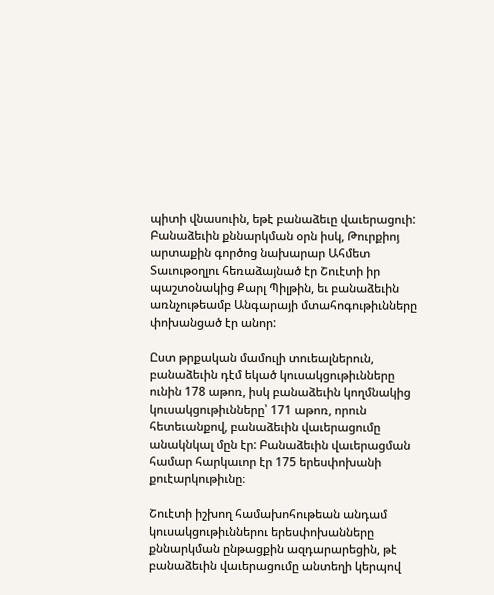պիտի վնասուին, եթէ բանաձեւը վաւերացուի: Բանաձեւին քննարկման օրն իսկ, Թուրքիոյ արտաքին գործոց նախարար Ահմետ Տաւութօղլու հեռաձայնած էր Շուէտի իր պաշտօնակից Քարլ Պիլթին, եւ բանաձեւին առնչութեամբ Անգարայի մտահոգութիւնները փոխանցած էր անոր:

Ըստ թրքական մամուլի տուեալներուն, բանաձեւին դէմ եկած կուսակցութիւնները ունին 178 աթոռ, իսկ բանաձեւին կողմնակից կուսակցութիւնները՝ 171 աթոռ, որուն հետեւանքով, բանաձեւին վաւերացումը անակնկալ մըն էր: Բանաձեւին վաւերացման համար հարկաւոր էր 175 երեսփոխանի քուէարկութիւնը։

Շուէտի իշխող համախոհութեան անդամ կուսակցութիւններու երեսփոխանները քննարկման ընթացքին ազդարարեցին, թէ բանաձեւին վաւերացումը անտեղի կերպով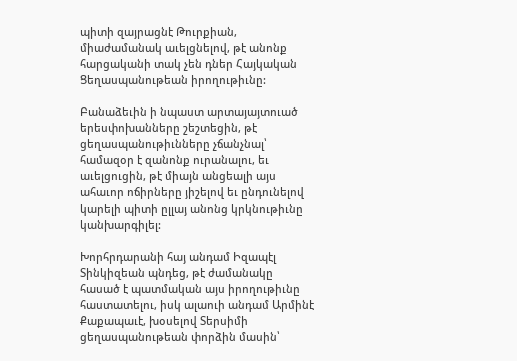պիտի զայրացնէ Թուրքիան, միաժամանակ աւելցնելով, թէ անոնք հարցականի տակ չեն դներ Հայկական Ցեղասպանութեան իրողութիւնը:

Բանաձեւին ի նպաստ արտայայտուած երեսփոխանները շեշտեցին, թէ ցեղասպանութիւնները չճանչնալ՝ համազօր է զանոնք ուրանալու, եւ աւելցուցին, թէ միայն անցեալի այս ահաւոր ոճիրները յիշելով եւ ընդունելով կարելի պիտի ըլլայ անոնց կրկնութիւնը կանխարգիլել:

Խորհրդարանի հայ անդամ Իզապէլ Տինկիզեան պնդեց, թէ ժամանակը հասած է պատմական այս իրողութիւնը հաստատելու, իսկ ալաուի անդամ Արմինէ Քաքապաւէ, խօսելով Տերսիմի ցեղասպանութեան փորձին մասին՝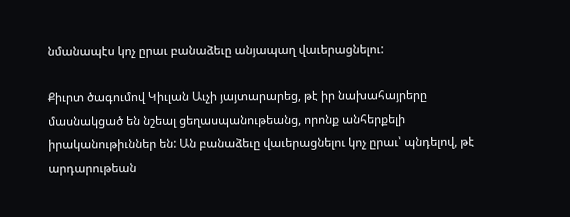նմանապէս կոչ ըրաւ բանաձեւը անյապաղ վաւերացնելու:

Քիւրտ ծագումով Կիւլան Աւչի յայտարարեց, թէ իր նախահայրերը մասնակցած են նշեալ ցեղասպանութեանց, որոնք անհերքելի իրականութիւններ են: Ան բանաձեւը վաւերացնելու կոչ ըրաւ՝ պնդելով, թէ արդարութեան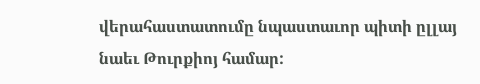վերահաստատումը նպաստաւոր պիտի ըլլայ նաեւ Թուրքիոյ համար: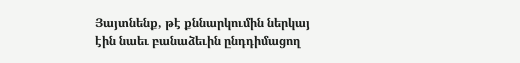Յայտնենք, թէ քննարկումին ներկայ էին նաեւ բանաձեւին ընդդիմացող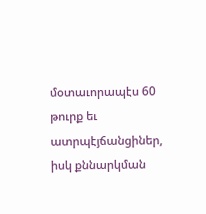մօտաւորապէս 60 թուրք եւ ատրպէյճանցիներ, իսկ քննարկման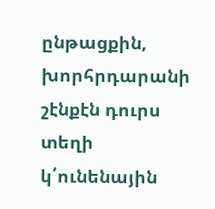ընթացքին, խորհրդարանի շէնքէն դուրս տեղի կ՛ունենային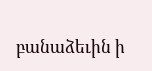բանաձեւին ի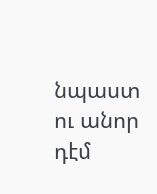նպաստ ու անոր դէմ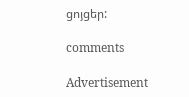ցոյցեր:

comments

Advertisement